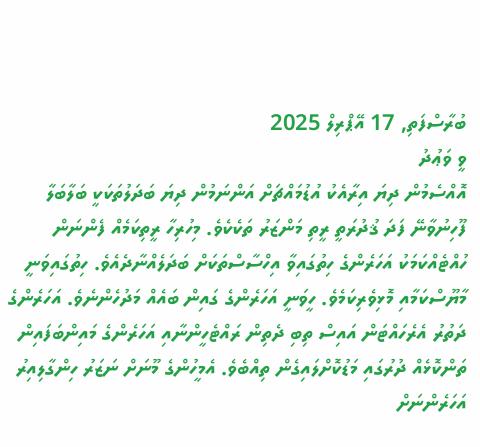ބުރާސްފަތި, 17 އޭޕްރިލް 2025
ވީ ވަޢުދު
އޮއްސެމުން ދިޔަ އިރާއެކު އުޑުމައްޗަށް އަންނަމުން ދިޔަ ބަދަލުތަކަކީ ބަލާބަލާ ފޫހިނުވާނޭ ފަދަ ޤުދުރަތީ ރީތި މަންޒަރު ތަކެކެވެ. މިހުރިހާ ރީތިކަމެއް ފެންނަން ހުއްޓެއްކަމަކު އަހަރެންގެ ހިތުގައިވާ އިހްސާސްތަކަށް ބަދަލެއްނާދެއެވެ. ހިތުގައިވަނީ މާޔޫސްކަމާއި މޮޅިވެރިކަމެވެ. ހީވަނީ އަހަރެންގެ ގައިން ބައެއް މަދުހެންނެވެ. އަހަރެންގެ ދަތުރު އެރެހައްޓަން އައިސް ތިބި ދެތިން ރައްޓެހީންނާއި އަހަރެންގެ މައިންބަފައިން ތަންކޮޅެއް ދުރުގައި މަޑުކޮށްލައިގެން ތިއްބެވެ. އެމީހުންގެ މޫނަށް ނަޒަރު ހިންގާލިއިރު އަހަރެންނަށް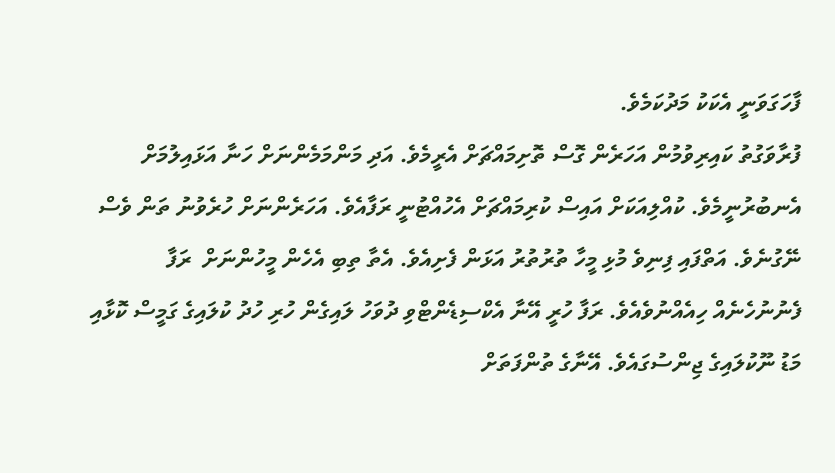ފާހަގަވަނީ އެކަކު މަދުކަމެވެ.
ފުރާވަގުތު ކައިރިވުމުން އަހަރެން ގޮސް ތޮށިމައްޗަށް އެރީމެވެ. އަދި މަންމަމެންނަށް ހަނާ އަޅައިލުމަށް އެނބުރުނީމެވެ. ކުއްލިއަކަށް އައިސް ކުރިމައްޗަށް އެހުއްޓުނީ ރަފާއެވެ. އަހަރެންނަށް ހުރެވުނު ތަން ވެސް ނޭގުނެވެ. އަތްފައި ފިނިވެ މުޅި މީހާ ތުރުތުރު އަޅަން ފެށިއެވެ. އެތާ ތިބި އެހެން މީހުންނަށް  ރަފާ  ފެނުނުހެނެއް ހިއެއްނުވެއެވެ. ރަފާ ހުރީ އޭނާ އެކްސިޑެންޓްވި ދުވަހު ލައިގެން ހުރި ހުދު ކުލައިގެ ގަމީސް ކޮޅާއި މަޑު ނޫކުލައިގެ ޖިންސުގައެވެ. އޭނާގެ ތުންފަތަށް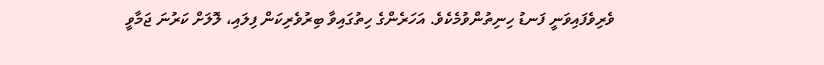ވެރިވެފައިވަނީ ފަނޑު ހިނިތުންވުމެކެވެ. އަހަރެންގެ ހިތުގައިވާ ބިރުވެރިކަން ފިލައި، ލޮލަށް ކަރުނަ ޖަމާވީ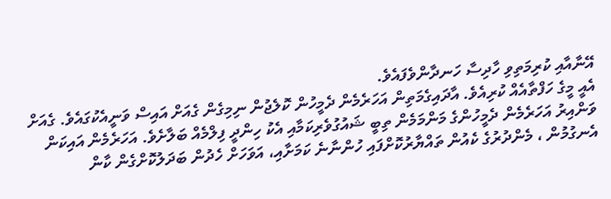އޭނާއާއި ކުރިމަތިވި ހާދިސާ ހަނދާންވެފައެވެ.
އެއީ މީގެ ހަފްތާއެއް ކުރިއެވެ. އާދައިގެމަތިން އަހަރެމެން ދެމީހުން ކޮލެޖުން ނިމިގެން ގެއަށް އައިސް ވަނީއެކުގައެވެ. ގެއަށް ވަންއިރު އަހަރެމެން ދެމީހުންގެ މަންމަމެން ތިބީ ޝައުގުވެރިކަމާއި އެކު ހިންދީ ފިލްމެއް ބަލާށެވެ. އަހަރެމެން އައިކަން އެނގުމުން ، މެންދުރުގެ ކެއުން ތައްޔާރުކޮށްފައި ހުންނާނެ ކަމަށާއި، އަވަހަށް ހެދުން ބަދަލުކޮށްގެން ކާން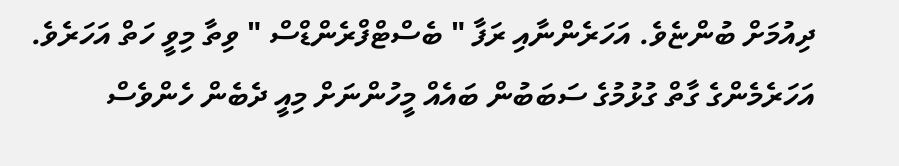ދިއުމަށް ބުންޏެވެ. އަހަރެންނާއި ރަފާ " ބެސްޓްފްރެންޑްސް " ވިތާ މިވީ ހަތް އަހަރެވެ. އަހަރެމެންގެ ގާތް ގުޅުމުގެ ސަބަބުން ބައެއް މީހުންނަށް މިއީ ދެބެން ހެންވެސް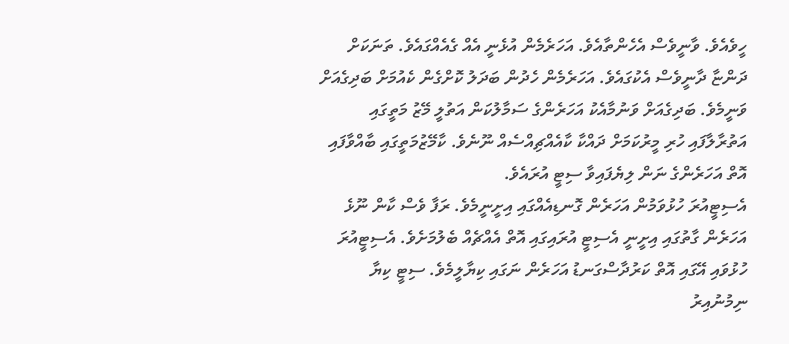ހީވެއެވެ. ވާނީވެސް އެހެންތާއެވެ. އަހަރެމެން އުޅެނީ އެއް ގެއެއްގައެވެ. ތަނަކަށް ދަންޏާ ދާނީވެސް އެކުގައެވެ. އަހަރެމެން ހެދުން ބަދަލު ކޮށްގެން ކެއުމަށް ބަދިގެއަށް ވަނީމެވެ. ބަދިގެއަށް ވަނުމާއެކު އަހަރެންގެ ސަމާލުކަން އަތުލީ މޭޒު މަތީގައި އަތުރާލާފައި ހުރި މީރުކަމަށް ދައްކާ ކާއެއްޗިއްސެއް ނޫނެވެ. ކާމޭޒުމަތީގައި ބާއްވާފައި އޮތް އަހަރެންގެ ނަން ލިޔެފައިވާ ސިޓީ އުރައެވެ.
އެސިޓީއުރަ ހުޅުވަމުން އަހަރެން ގޮނޑިއެއްގައި އިށީނީމެވެ. ރަފާ ވެސް ކާން ނޫޅެ އަހަރެން ގާތުގައި އިށީނީ އެސިޓީ އުރައިގައި އޮތް އެއްޗެއް ބެލުމަށެވެ. އެސިޓީއުރަ ހުޅުވައި އޭގައި އޮތް ކަރުދާސްގަނޑު އަހަރެން ނަގައި ކިޔާލީމެވެ. ސިޓީ ކިޔާ ނިމުނުއިރު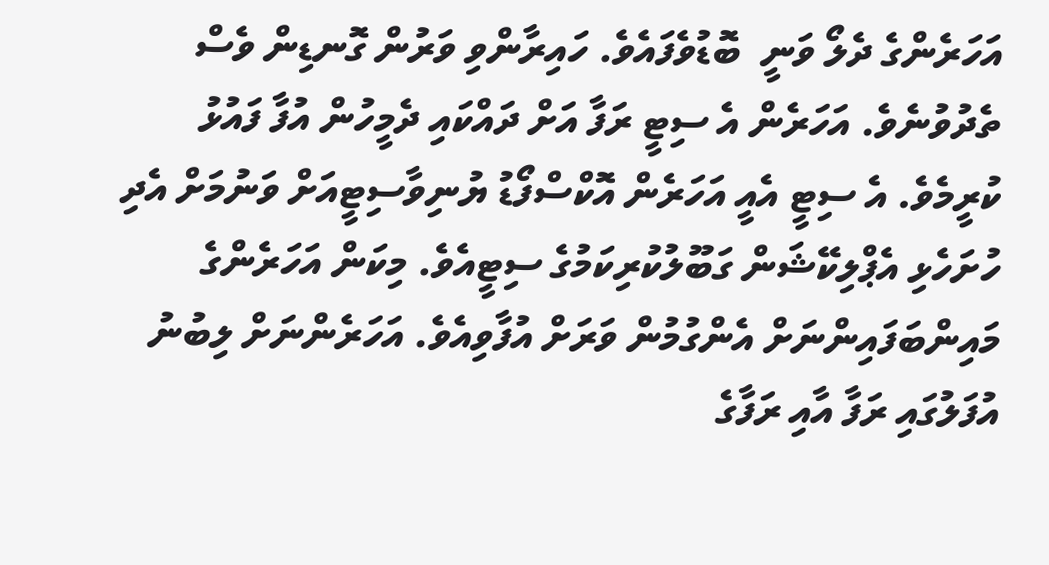އަހަރެންގެ ދެލޯ ވަނީ  ބޮޑުވެފައެވެ. ހައިރާންވި ވަރުން ގޮނޑިން ވެސް ތެދުވުނެވެ. އަހަރެން އެ ސިޓީ ރަފާ އަށް ދައްކައި ދެމީހުން އުފާ ފައުޅު ކުރީމެވެ. އެ ސިޓީ އެއީ އަހަރެން އޮކްސްފޯޑު ޔުނިވާސިޓީއަށް ވަނުމަށް އެދި ހުށަހެޅި އެޕްލިކޭޝަން ގަބޫލުކުރިކަމުގެ ސިޓީއެވެ. މިކަން އަހަރެންގެ މައިންބަފައިންނަށް އެންގުމުން ވަރަށް އުފާވިއެވެ. އަހަރެންނަށް ލިބުނު އުފަލުގައި ރަފާ އާއި ރަފާގެ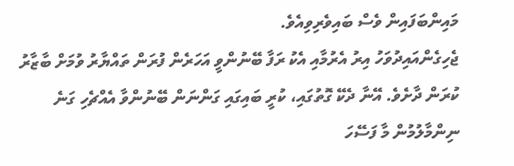މައިންބަފައިން ވެސް ބައިވެރިވިއެވެ.
ޖެހިގެންއައިދުވަހު އިރު އެރުމާއި އެކު ރަފާ ބޭނުންވީ އަހަރެން ފުރަން ތައްޔާރު ވުމަށް ބާޒާރު ކުރަން ދާށެވެ. އޭނާ ދެކޭ ގޮތުގައި، ކުރީ ބައިގައި ގަންނަން ބޭނުންވާ އެއްޗެހި ގަނެ ނިންމާލުމުން މާ ފަސޭހަ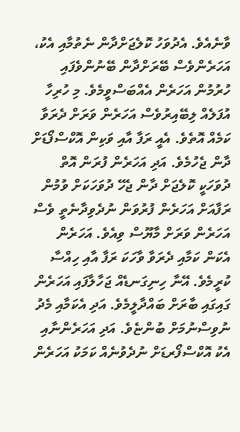ވާނެއެވެ. އެދުވަހު ކޮލެޖަށްދާން ނެތުމާއި އެކު، އަހަރެންވެސް ބޭރަށްދާން ބޭނުންވެފައި ހުރުމުން އަހަރެން އެއްބަސްވީމެވެ. މި ހުރިހާ އުފަލެއް ލިބޭއިރުވެސް އަހަރެން ވަރަށް ދެރަވާ ކަމެއް އޮތެވެ. އެއީ ރަފާ އާއި ވަކިން އޮކްސްފޯޑަށް ދާން ޖެހުމެވެ. އަދި އަހަރެން ފުރަން އޮތް ދުވަހަކީ ކޮލެޖަށް ދާން ޖެހޭ ދުވަހަކަށް ވުމުން ރަފާއަށް އަހަރެން ފުރުވަން ނުދެވިދާނެތީ ވެސް އަހަރެން ވަރަށް މާޔޫސް ވިއެވެ. އަހަރެން އެކަން ކަމާއި ދެރަވާ ވާހަކަ ރަފާ އާއި ހިއްސާ ކުރީމެވެ. އޭނާ ހިނިގަނޑެއް ޖަހާލާފައި އަހަރެން ގައިގައި ބާރަށް ބައްދާލީމެވެ. އަދި އެކަމާއި މެދު ނުވިސްނުމަށް ބުންޏެވެ. އަދި އަހަރެންނާއި އެކު އޮކްސްފޯރޑަށް ނުދެވުނެއް ކަމަކު އަހަރެން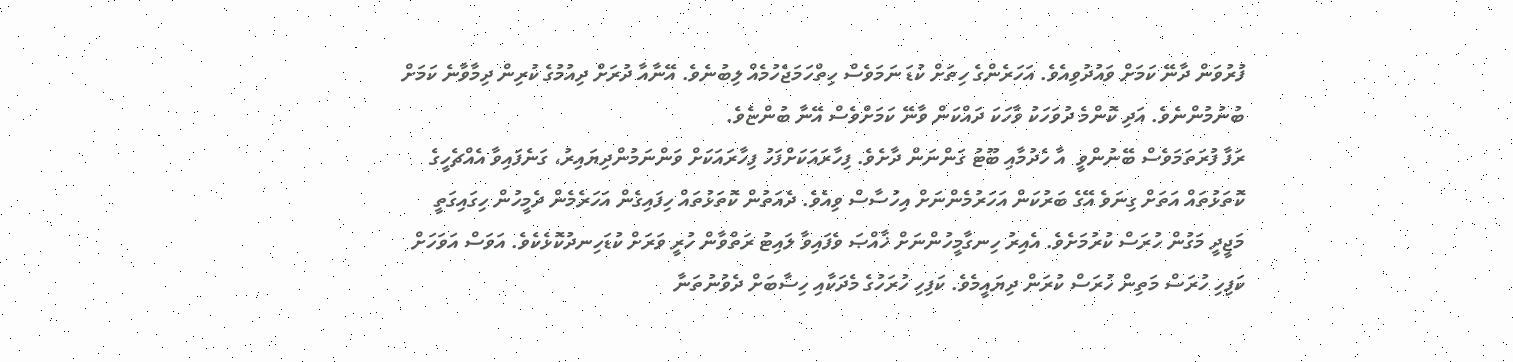ފުރުވަން ދާނޭ ކަމަށް ވައުދުވިއެވެ. އަހަރެންގެ ހިތަށް ކުޑަ ނަމަވެސް ހިތްހަމަޖެހުމެއް ލިބުނެވެ. އޭނާއާ ދުރަށް ދިއުމުގެ ކުރިން ދިމާވާނެ ކަމަށް ބުނުމުންނެވެ. އަދި ކޮންމެ ދުވަހަކު ވާހަކަ ދައްކަން ވާނޭ ކަމަށްވެސް އޭނާ ބުންޏެވެ.
ރަފާ ފުރަތަމަވެސް ބޭނުންވީ  އާ ހެދުމާއި ބޫޓު ގަންނަން ދާށެވެ. ފިހާރައަކަށްފަހު ފިހާރައަކަށް ވަންނަމުންދިޔައިރު، ގަނެފައިވާ އެއްޗެހީގެ ކޮތަޅުތައް އަތަށް ގިނަވެ އޭގެ ބަރުކަން އަހަރުމެންނަށް އިހުސާސް ވިއެވެ. ދެއަތުން ކޮތަޅުތައް ހިފައިގެން އަހަރެމެން ދެމީހުން ހިގައިގަތީ މަޖީދީ މަގުން ހުރަސް ކުރުމަށެވެ. އެއިރު ހިނގާމީހުންނަށް ޚާއްޞަ ވެފައިވާ ލައިޓު ރަތްވާން ހުރީ ވަރަށް ކުޑަހިނދުކޮޅެކެވެ. އަވަސް އަވަހަށް ކަފިހި ހުރަސް މަތިން ހުރަސް ކުރަން ދިޔައީމެވެ. ކަފިހި ހުރަހުގެ މެދަކާއި ހިސާބަށް ދެވުނުތަނާ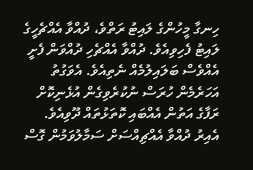ހިނގާ މީހުންގެ ލައިޓު ރަތްވެ، ދުއްވާ އެއްޗެހީގެ ލައިޓު ފެހިވިއެވެ. ދުއްވާ އެއްޗެހި ދުއްވަން ފެށީ އެއްވެސް ބަލައިލުމެއް ނެތިއެވެ. އެވަގުތު އަހަރެމެން ހުރަސް ނުކުރެވިގެން އުޅެނިކޮށް ރަފާގެ އަތުން އެއްބައި ކޮތަޅުތައް ދޫވިއެވެ. އެއިރު ދުއްވާ އެއްޗިއްސަށް ސަމާލުވަމުން ގޮސް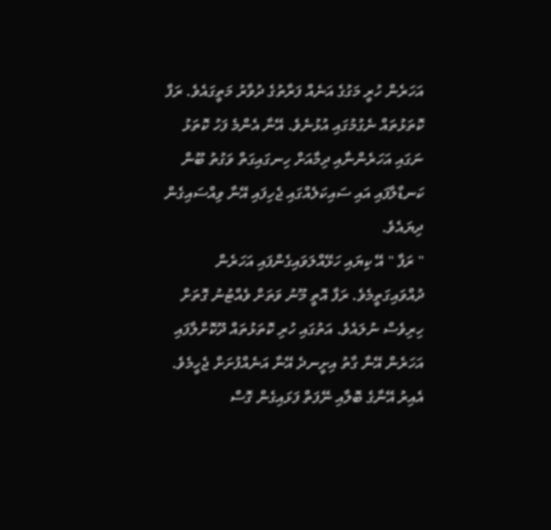އަހަރެން ހުރީ މަގުގެ އަނެއް ފަރާތުގެ ދުވާރު މަތީގައެވެ. ރަފާ ކޮތަޅުތައް ނެގުމުގައި އުޅުނެވެ. އޭނާ އެންމެ ފަހު ކޮތަޅު ނަގައި އަހަރެންނާއި ދިމާއަށް ހިނގައިގަތް ވަގުތު ބޫން ކަނޑާލާފައި އައި ސައިކަލެއްގައި ޖެހިފައި އޭނާ ވިއްސައިގެން ދިޔައެވެ.
" ރަފާ " އޭ ކިޔައި ހަޅޭއްލަވައިގެންފައި އަހަރެން ދުއްވައިގަތީމެވެ. ރަފާ އޮތީ މޫނު ވަތަށް ވެއްޓުނު ގޮތަށް ހިރިވެސް ނުލައެވެ. އަތުގައި ހުރި ކޮތަޅުތައް ދޫކޮށްލާފައި އަހަރެން އޭނާ ގާތު އިށީނދެ އޭނާ އަނެއްފުށަށް ޖެހީމެވެ. އެއިރު އޭނާގެ ބޮލާއި ނޭފަތް ފަޅައިގެން ގޮސް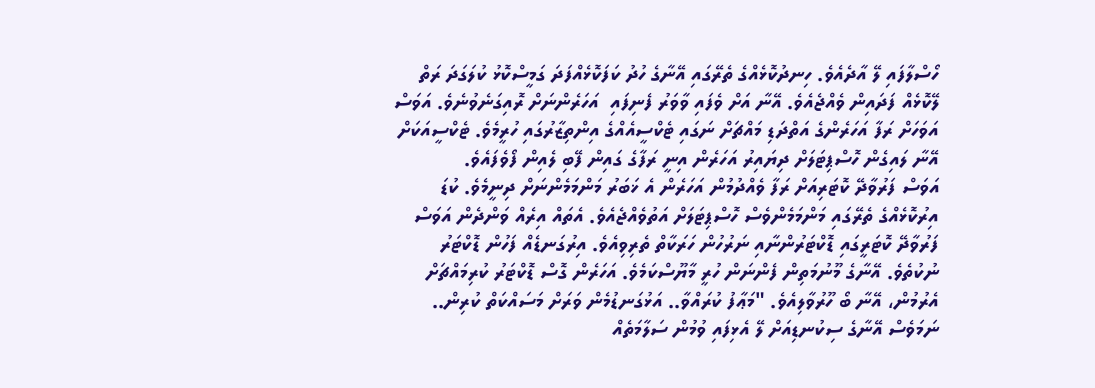ހޯސްލާފައި ލޭ އާދެއެވެ. ހިނދުކޮޅެއްގެ ތެރޭގައި އޭނާގެ ހުދު ކަފަކޮޅެއްފަދަ ގަމީސްކޮޅު ކުލަގަދަ ރަތް ލޭކޮޅެއް ފަދައިން ވެއްޖެއެވެ. އޭނާ އަށް ވެފައި ވާވަރު ފެނިފައި  އަހަރެންނަށް ރޮއިގަނެވުނެވެ. އަވަސް އަވަހަށް ރަފާ އަހަރެންގެ އަތްދަޑި މައްޗަށް ނަގައި ޓެކްސީއެއްގެ އިންތިޒާރުގައި ހުރީމެވެ. ޓެކްސީއަކަށް އޭނާ ލައިގެން ހޮސްޕިޓަލަށް ދިޔައިރު އަހަރެން އިނީ ރަފާގެ ގައިން ފޭބި ލެއިން ފޯވެފައެވެ.
އަވަސް ފަރުވާދޭ ކޮޓަރިއަށް ރަފާ ވެއްދުމުން އަހަރެން އެ ޚަބަރު މަންމަމެންނަށް ދިނީމެވެ. ކުޑަ އިރުކޮޅެއްގެ ތެރޭގައި މަންމަމެންވެސް ހޮސްޕިޓަލަށް އަތުވެއްޖެއެވެ. އެތައް އިރެއް ވަންދެން އަވަސް ފަރުވާދޭ ކޮޓަރީގައި ޑޮކްޓަރުންނާއި ނަރުހުން ހަރަކާތް ތެރިވިއެވެ. އިރުގަނޑެއް ފަހުން ޑޮކްޓަރު ނުކުތެވެ. އޭނާގެ މޫނުމަތިން ފެންނަން ހުރީ މާޔޫސްކަމެވެ. އަހަރެން ގޮސް ޑޮކްޓަރު ކުރިމައްޗަށް އެރުމުން، އޭނާ ބޯ ހޫރުވާލިއެވެ. "މަޢާފު ކުރައްވާ.. އަޅުގަނޑުމެން ވަރަށް މަސައްކަތް ކުރިން.. ނަމަވެސް އޭނާގެ ސިކުނޑިއަށް ލޭ އެޅިފައި ވުމުން ސަލާމަތެއް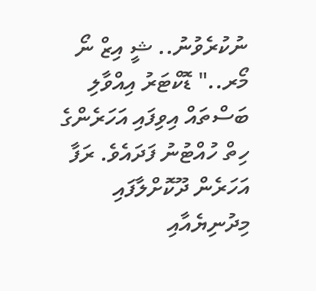ނުކުރެވުނު.. ޝީ އިޒް ނޯ މޯރ.." ޑޮކްޓަރު އިއްވާލި ބަސްތައް އިވިފައި އަހަރެންގެ ހިތް ހުއްޓުނު ފަދައެވެ. ރަފާ އަހަރެން ދޫކޮށްލާފައި މިދުނިޔެއާއި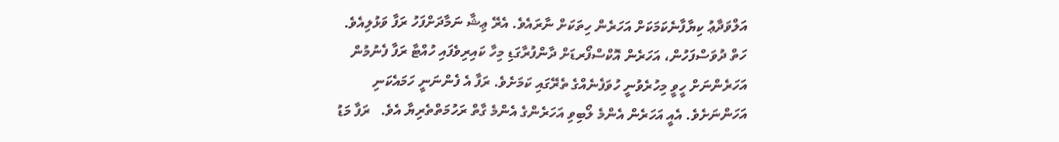އަލްވަދާޢު ކިޔާފާނެކަމަކަށް އަހަރެން ހިތަކަށް ނާރައެވެ. އެރޭ ޢިޝާ ނަމާދަށްފަހު ރަފާ ވަޅުލިއެވެ.
ހަތް ދުވަސްފަހުން، އަހަރެން އޮކްސްފޯރޑަށް ދާންފުރާގަޑި މިހާ ކައިރިވެފައި ހުއްޓާ ރަފާ ފެނުމުން އަހަރެންނަށް ހީވީ މިހުރެވުނީ ހުވަފެނެއްގެ ތެރޭގައި ކަމަށެވެ. ރަފާ އެ ފެންނަނީ ހަމައެކަނި އަހަންނަށެވެ. އެއީ އަހަރެން އެންމެ ލޯބިވި އަހަރެންގެ އެންމެ ގާތް ރަހުމަތްތެރިޔާ އެވެ.   ރަފާ މަޑު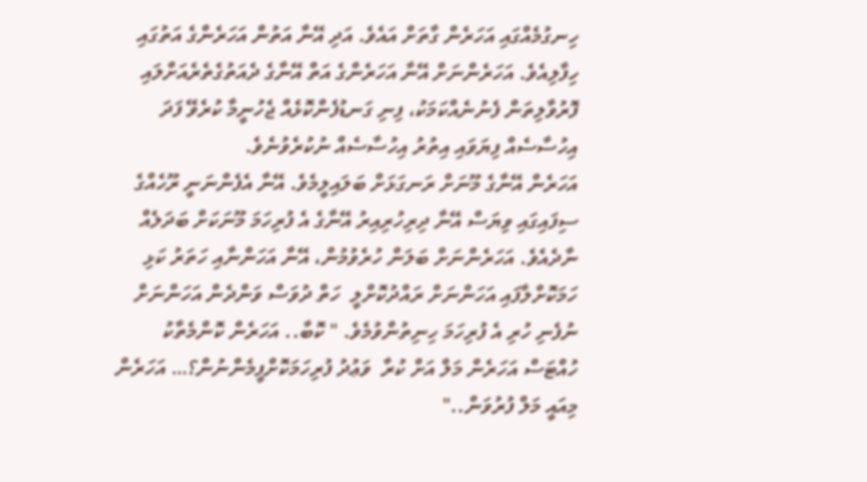ހިނގުމެއްގައި އަހަރެން ގާތަށް އައެވެ. އަދި އޭނާ އަތުން އަހަރެންގެ އަތުގައި ހިފާލިއެވެ. އަހަރެންނަށް އޭނާ އަހަރެންގެ އަތް އޭނާގެ ދެއަތުގެތެރެއަށްލައި ފޮރުވާލިތަން ފެނުނެއްކަމަކު، ފިނި ގަނޑުފެންކޮޅެއް ޖެހުނީމާ ކުރެވޭ ފަދަ އިހުސާސެއް ފިޔަވައި އިތުރު އިހުސާސެއް ނުކުރެވުނެވެ.
އަހަރެން އޭނާގެ މޫނަށް ރަނގަޅަށް ބަލައިލީމެވެ. އޭނާ އެފެންނަނީ ރޫހެއްގެ ސިފައިގައި ވިޔަސް އޭނާ ދިރިހުރިއިރު އޭނާގެ އެ ފުރިހަމަ މޫނަކަށް ބަދަލެއް ނާދެއެވެ. އަހަރެންނަށް ބަލަން ހުރެވުމުން، އޭނާ އަހަންނާއި ހަތަރު ކަޅި ހަމަކޮށްލާފައި އަހަންނަށް ރައްދުކޮށްލީ  ހަތް ދުވަސް ވަންދެން އަހަންނަށް ނުފެނި ހުރި އެ ފުރިހަމަ ހިނިތުންވުމެވެ. " ކޮބާ.. އަހަރެން ކޮންމެތާކު ހުއްޓަސް އަހަރެން މަލް އަށް ކުރާ  ވަޢުދު ފުރިހަމަކޮށްފީމެންނުން؟… އަހަރެން މިއައީ މަލް ފުރުވަން.."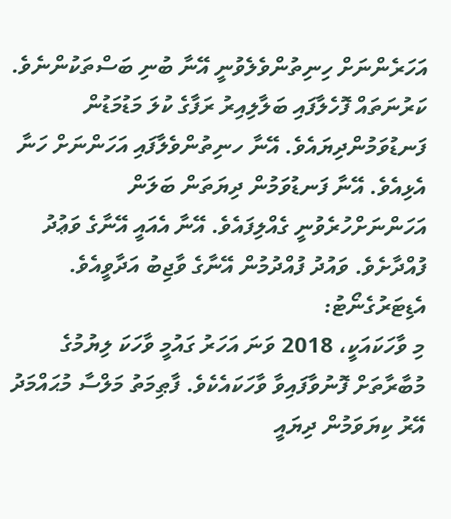އަހަރެންނަށް ހިނިތުންވެލެވުނީ އޭނާ ބުނި ބަސްތަކުންނެވެ. ކަރުނަތައް ފޮހެލާފައި ބަލާލިއިރު ރަފާގެ ކުލަ މަޑުމަޑުން ފަނޑުވަމުންދިޔައެވެ. އޭނާ ހނިތުންވެލާފައި އަހަންނަށް ހަނާ އެޅިއެވެ. އޭނާ ފަނޑުވަމުން ދިޔަތަން ބަލަން އަހަންނަށްހުރެވުނީ ގެއްލިފައެވެ. އޭނާ އެއައީ އޭނާގެ ވަޢުދު ފުއްދާށެވެ. ވައުދު ފުއްދުމުން އޭނާގެ ވާޖިބު އަދާވީއެވެ.
އެޑިޓަރުގެނޯޓު:
މި ވާހަކައަކީ، 2018 ވަނަ އަހަރު ގައުމީ ވާހަކަ ލިޔުމުގެ މުބާރާތަށް ފޮނުވާފައިވާ ވާހަކައެކެވެ. ފާޠިމަތު މަލްސާ މުޙައްމަދު އޭރު ކިޔަވަމުން ދިޔައީ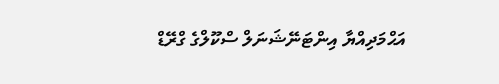އަޙްމަދިއްޔާ އިންޓަނޭޝަނަލް ސްކޫލްގެ ގްރޭޑް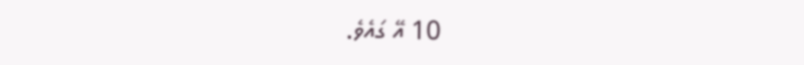10 އޭ ގައެވެ.